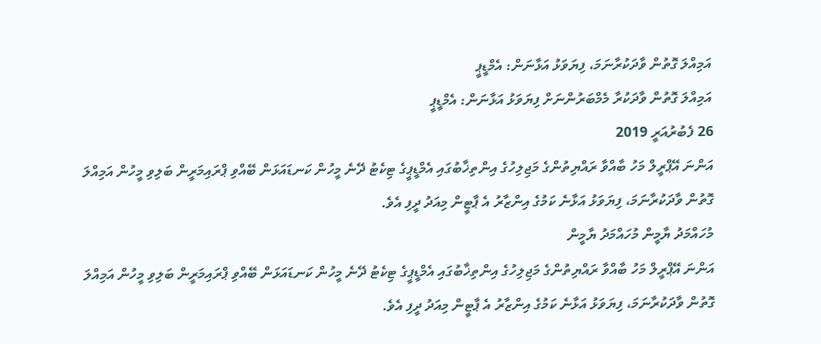އަމިއްލަ ގޮތުން ވާދަކުރާނަމަ، ފިޔަވަޅު އަޅާނަން: އެމްޑީޕީ
އަމިއްލަ ގޮތުން ވާދަކުރާ މެމްބަރުންނަށް ފިޔަވަޅު އަޅާނަން: އެމްޑީޕީ
26 ފެބުރުއަރީ 2019
އަންނަ އޭޕްރީލް މަހު ބާއްވާ ރައްޔިތުންގެ މަޖިލިހުގެ އިންތިޚާބުގައި އެމްޑީޕީގެ ޓިކެޓު ދޭނެ މީހުން ކަނޑައަޅަން ބޭއްވި ޕްރައިމަރީން ބަލިވި މީހުން އަމިއްލަ ގޮތުން ވާދަކުރާނަމަ، ފިޔަވަޅު އަޅާނެ ކަމުގެ އިންޒާރު އެ ޕާޓީން މިއަދު ދީފި އެވެ.
މުހައްމަދު ޔާމީން މުހައްމަދު ޔާމީން
އަންނަ އޭޕްރީލް މަހު ބާއްވާ ރައްޔިތުންގެ މަޖިލިހުގެ އިންތިޚާބުގައި އެމްޑީޕީގެ ޓިކެޓު ދޭނެ މީހުން ކަނޑައަޅަން ބޭއްވި ޕްރައިމަރީން ބަލިވި މީހުން އަމިއްލަ ގޮތުން ވާދަކުރާނަމަ، ފިޔަވަޅު އަޅާނެ ކަމުގެ އިންޒާރު އެ ޕާޓީން މިއަދު ދީފި އެވެ.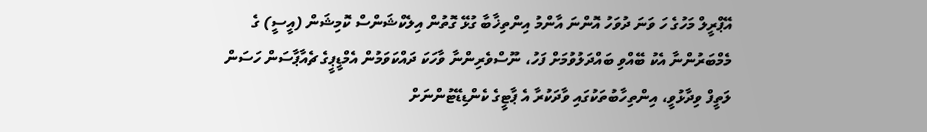އޭޕްރީލް މަހުގެ ހަ ވަނަ ދުވަހު އޮންނަ އާންމު އިންތިޚާބާ ގުޅޭ ގޮތުން އިލެކްޝަންސް ކޮމިޝަން (އީސީ) ގެ މެމްބަރުންނާ އެކު ބޭއްވި ބައްދަލުވުމަށް ފަހު، ނޫސްވެރިންނާ ވާހަކަ ދައްކަވަމުން އެމްޑީޕީގެ ޗެއާޕާސަން ހަސަން ލަތީފް ވިދާޅުވީ، އިންތިހާބުތަކުގައި ވާދަކުރާ އެ ޕާޓީގެ ކެންޑިޑޭޓުންނަށް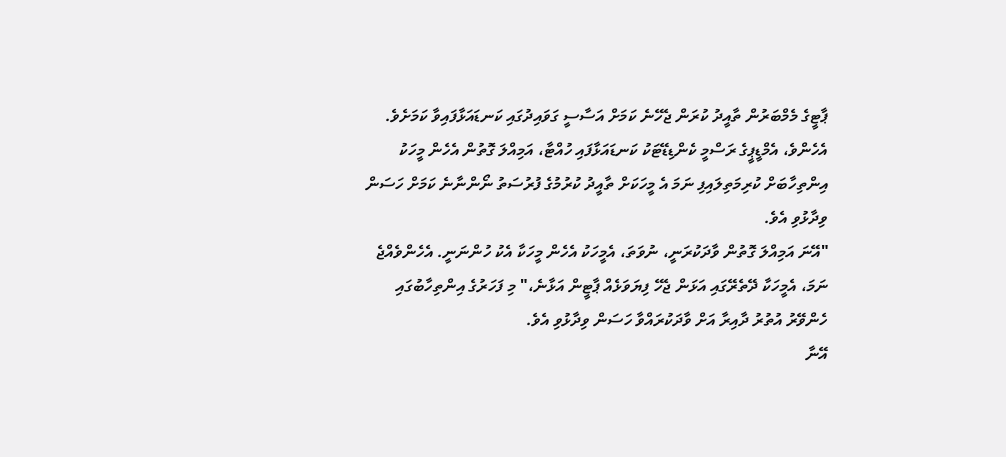ޕާޓީގެ މެމްބަރުން ތާއީދު ކުރަން ޖެހޭނެ ކަމަށް އަސާސީ ގަވައިދުގައި ކަނޑައަޅާފައިވާ ކަމަށެވެ.
އެހެންވެ، އެމްޑީޕީގެ ރަސްމީ ކެންޑިޑޭޓަކު ކަނޑައަޅާފައި ހުއްޓާ، އަމިއްލަ ގޮތުން އެހެން މީހަކު އިންތިހާބަށް ކުރިމަތިލައިފި ނަމަ އެ މީހަކަށް ތާއީދު ކުރުމުގެ ފުރުސަތު ނޯންނާނެ ކަމަށް ހަސަން ވިދާޅުވި އެވެ.
"އޭނަ އަމިއްލަ ގޮތުން ވާދަކުރަނީ، ނުވަތަ، އެމީހަކު އެހެން މީހަކާ އެކު ހުންނަނީ. އެހެންވެއްޖެ ނަމަ، އެމީހަކާ ދޭތެރޭގައި އަޅަން ޖެހޭ ފިޔަވަޅެއް ޕާޓީން އަޅާނެ،" މި ފަހަރުގެ އިންތިހާބުގައި ހެންވޭރު އުތުރު ދާއިރާ އަށް ވާދަކުރައްވާ ހަސަން ވިދާޅުވި އެވެ.
އޭނާ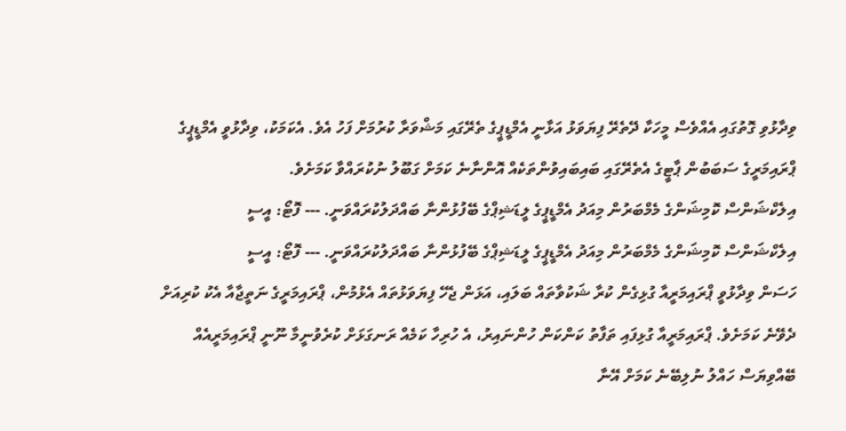ވިދާޅުވި ގޮތުގައި އެއްވެސް މީހަކާ ދޭތެރޭ ފިޔަވަޅު އަޅާނީ އެމްޑީޕީގެ ތެރޭގައި މަޝްވަރާ ކުރުމަށް ފަހު އެވެ. އެކަމަކު، ވިދާޅުވީ އެމްޑީޕީގެ ޕްރައިމަރީގެ ސަބަބުން ޕާޓީގެ އެތެރޭގައި ބައިބައިވުންތަކެއް އޮންނާނެ ކަމަށް ގަބޫލު ނުކުރައްވާ ކަމަށެވެ.
އިލެކްޝަންސް ކޮމިޝަންގެ މެމްބަރުން މިއަދު އެމްޑީޕީގެ ލީޑަޝިޕްގެ ބޭފުޅުންނާ ބައްދަލުކުރައްވަނީ. --- ފޮޓޯ: އީސީ
އިލެކްޝަންސް ކޮމިޝަންގެ މެމްބަރުން މިއަދު އެމްޑީޕީގެ ލީޑަޝިޕްގެ ބޭފުޅުންނާ ބައްދަލުކުރައްވަނީ. --- ފޮޓޯ: އީސީ
ހަސަން ވިދާޅުވީ ޕްރައިމަރީއާ ގުޅިގެން ކުރާ ޝަކުވާތައް ބަލައި، އަޅަން ޖެހޭ ފިޔަވަޅުތައް އެޅުމުން، ޕްރައިމަރީގެ ނަތީޖާއާ އެކު ކުރިއަށް ދެވޭނެ ކަމަށެވެ. ޕްރައިމަރީއާ ގުޅިފައި ތަފާތު ކަންކަން ހުންނައިރު، އެ ހުރިހާ ކަމެއް ރަނގަޅަށް ކުރެވުނީމާ ނޫނީ ޕްރައިމަރީއެއް ބޭއްވިޔަސް ހައްލު ނުލިބޭނެ ކަމަށް އޭނާ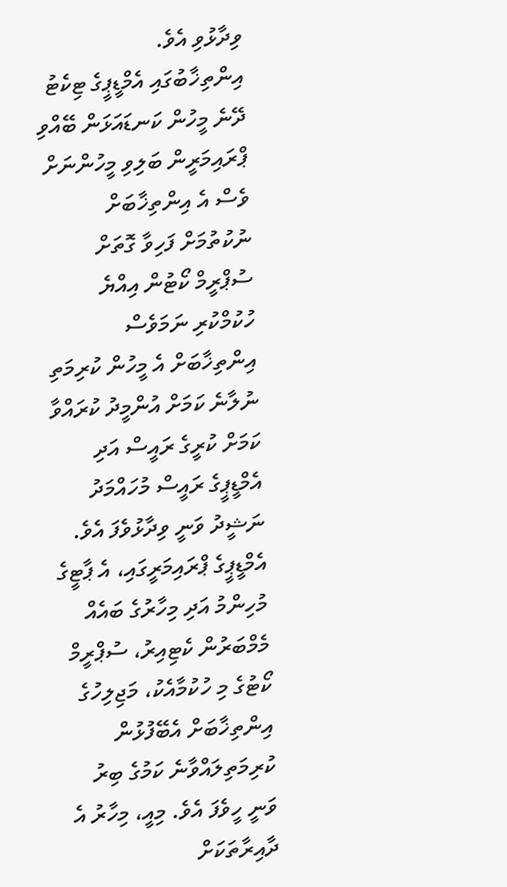ވިދާޅުވި އެވެ.
އިންތިޚާބުގައި އެމްޑީޕީގެ ޓިކެޓު ދޭނެ މީހުން ކަނޑައަޅަން ބޭއްވި ޕްރައިމަރީން ބަލިވި މީހުންނަށް ވެސް އެ އިންތިޚާބަށް ނުކުތުމަށް ފަހިވާ ގޮތަށް ސުޕްރީމް ކޯޓުން އިއްޔެ ހުކުމްކުރި ނަމަވެސް އިންތިޚާބަށް އެ މީހުން ކުރިމަތި ނުލާނެ ކަމަށް އުންމީދު ކުރައްވާ ކަމަށް ކުރީގެ ރައީސް އަދި އެމްޑީޕީގެ ރައީސް މުހައްމަދު ނަޝީދު ވަނީ ވިދާޅުވެފަ އެވެ.
އެމްޑީޕީގެ ޕްރައިމަރީގައި، އެ ޕާޓީގެ މުހިންމު އަދި މިހާރުގެ ބައެއް މެމްބަރުން ކެޓިއިރު، ސުޕްރީމް ކޯޓުގެ މި ހުކުމާއެކު، މަޖިލިހުގެ އިންތިޚާބަށް އެބޭފުޅުން ކުރިމަތިލައްވާނެ ކަމުގެ ބިރު ވަނީ ހީވެފަ އެވެ. މިއީ، މިހާރު އެ ދާއިރާތަކަށް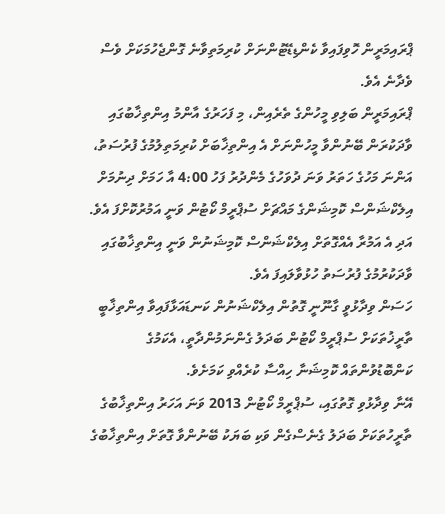ޕްރައިމަރީން ހޮވިފައިވާ ކެންޑިޑޭޓުންނަށް ކުރިމަތިވާނެ ގޮންޖެހުމަކަށް ވެސް ވެދާނެ އެވެ.
ޕްރައިމަރީން ބަލިވި މީހުންގެ ތެރެއިން، މި ފަހަރުގެ އާންމު އިންތިޚާބުގައި ވާދަކުރަން ބޭނުންވާ މީހުންނަށް އެ އިންތިޚާބަށް ކުރިމަތިލުމުގެ ފުރުސަތު، އަންނަ މަހުގެ ހަތަރު ވަނަ ދުވަހުގެ މެންދުރު ފަހު 4:00 އާ ހަމަށް ދިނުމަށް އިލެކްޝަންސް ކޮމިޝަންގެ މައްޗަށް ސުޕްރީމް ކޯޓުން ވަނީ އަމުރުކޮށްފަ އެވެ. އަދި އެ އަމުރާ އެއްގޮތަށް އިލެކްޝަންސް ކޮމިޝަނުން ވަނީ އިންތިޚާބުގައި ވާދަކުރުމުގެ ފުރުސަތު ހުޅުވާލައިފަ އެވެ.
ހަސަން ވިދާޅުވީ ގާނޫނީ ގޮތުން އިލެކްޝަނުން ކަނޑައަޅާފައިވާ އިންތިޚާބީ ތާރީޚުތަކަށް ސުޕްރީމް ކޯޓުން ބަދަލު ގެންނަމުންދާތީ، އެކަމުގެ ކަންބޮޑުވުންތައް ކޮމިޝަނާ ހިއްސާ ކުރެއްވި ކަމަށެވެ.
އޭނާ ވިދާޅުވި ގޮތުގައި، ސުޕްރީމް ކޯޓުން 2013 ވަނަ އަހަރު އިންތިޚާބުގެ ތާރީހުތަކަށް ބަދަލު ގެނެސްގެން ވަކި ބަޔަކު ބޭނުންވާ ގޮތަށް އިންތިޚާބުގެ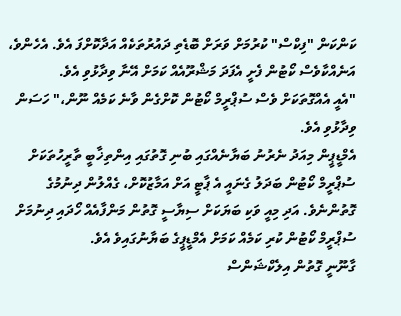ކަންކަން "ފިކްސް" ކުރުމަށް ވަރަށް ބޮޑެތި ދައުރުތަކެއް އަދާކޮށްފަ އެވެ. އެހެންވެ، އަނެއްކާވެސް ކޯޓުން ފެށީ އެފަދަ މަޝްރޫއެއް ކަމަށް އޭނާ ވިދާޅުވި އެވެ.
"އެއީ އެއްގޮތަކަށް ވެސް ސުޕްރީމް ކޯޓުން ކޮށްގެން ވާނެ ކަމެއް ނޫން،" ހަސަން ވިދާޅުވި އެވެ.
އެމްޑީޕީން މިއަދު ނެރުނު ބަޔާނެއްގައި ބުނި ގޮތުގައި އިންތިޚާބީ ތާރީހުތަކަށް ސުޕްރީމް ކޯޓުން ބަދަލު ގެނައީ އެ ޕާޓީ އަށް އަމާޒުކޮށް، ގެއްލުން ދިނުމުގެ ގޮތުންނެވެ. އަދި މިއީ ވަކި ބަޔަކަށް ސިޔާސީ ގޮތުން މަންފާއެއް ހޯދައި ދިނުމަށް ސުޕްރީމް ކޯޓުން ކުރި ކަމެއް ކަމަށް އެމްޑީޕީގެ ބަޔާނުގައިވެ އެވެ.
ގާނޫނީ ގޮތުން އިލެކްޝަންސް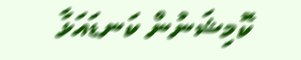ކޮމިޝަނުން ކަނޑައަޅާ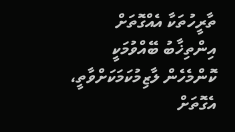ތާރީހުތަކާ އެއްގޮތަށް އިންތިޚާބު ބޭއްވުމަކީ ކޮންމެހެން ލާޒިމުކަމަކަށްވާތީ، އެގޮތަށް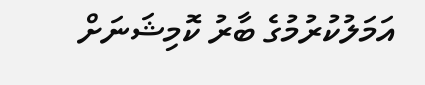އަމަލުކުރުމުގެ ބާރު ކޮމިޝަނަށް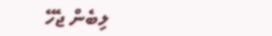ލިބެން ޖެހޭ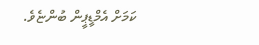ކަމަށް އެމްޑީޕީން ބުންޏެވެ.